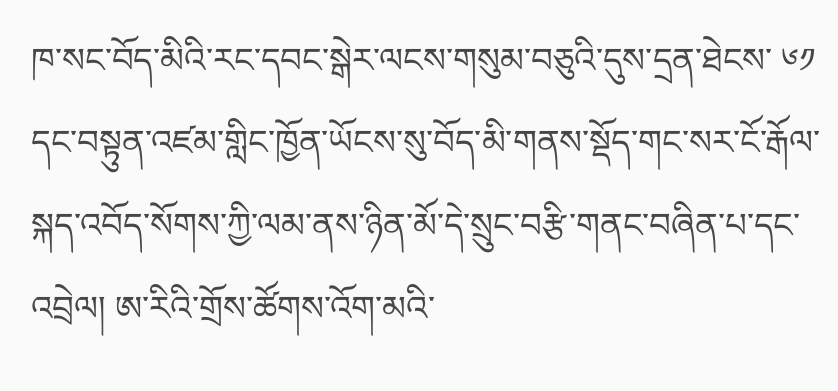ཁ་སང་བོད་མིའི་རང་དབང་སྒེར་ལངས་གསུམ་བཅུའི་དུས་དྲན་ཐེངས་ ༦༡ དང་བསྟུན་འཛམ་གླིང་ཁྱོན་ཡོངས་སུ་བོད་མི་གནས་སྡོད་གང་སར་ངོ་རྒོལ་སྐད་འབོད་སོགས་ཀྱི་ལམ་ནས་ཉིན་མོ་དེ་སྲུང་བརྩི་གནང་བཞིན་པ་དང་འབྲེལ། ཨ་རིའི་གྲོས་ཚོགས་འོག་མའི་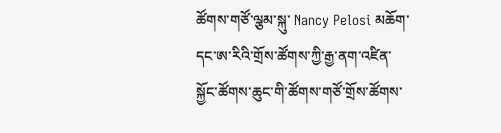ཚོགས་གཙོ་ལྕམ་སྐུ་ Nancy Pelosi མཆོག་དང་ཨ་རིའི་གྲོས་ཚོགས་ཀྱི་རྒྱ་ནག་འཛིན་སྐྱོང་ཚོགས་ཆུང་གི་ཚོགས་གཙོ་གྲོས་ཚོགས་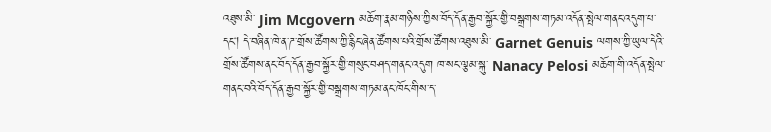འཐུས་མི་ Jim Mcgovern མཆོག་རྣམ་གཉིས་ཀྱིས་བོད་དོན་རྒྱབ་སྐྱོར་གྱི་བསྒྲགས་གཏམ་འདོན་སྤེལ་གནང་འདུག་པ་དང། དེ་བཞིན་ཁེ་ན་ཌ་གྲོས་ཚོགས་ཀྱི་རྙིང་ཞེན་ཚོགས་པའི་གྲོས་ཚོགས་འཐུས་མི་ Garnet Genuis ལགས་ཀྱི་ཡུལ་དེའི་གྲོས་ཚོགས་ནང་བོད་དོན་རྒྱབ་སྐྱོར་གྱི་གསུང་བཤད་གནང་འདུག ཁ་སང་ལྕམ་སྐུ་ Nanacy Pelosi མཆོག་གི་འདོན་སྤེལ་གནང་བའི་བོད་དོན་རྒྱབ་སྐྱོར་གྱི་བསྒྲགས་གཏམ་ནང་ཁོང་གིས་ད་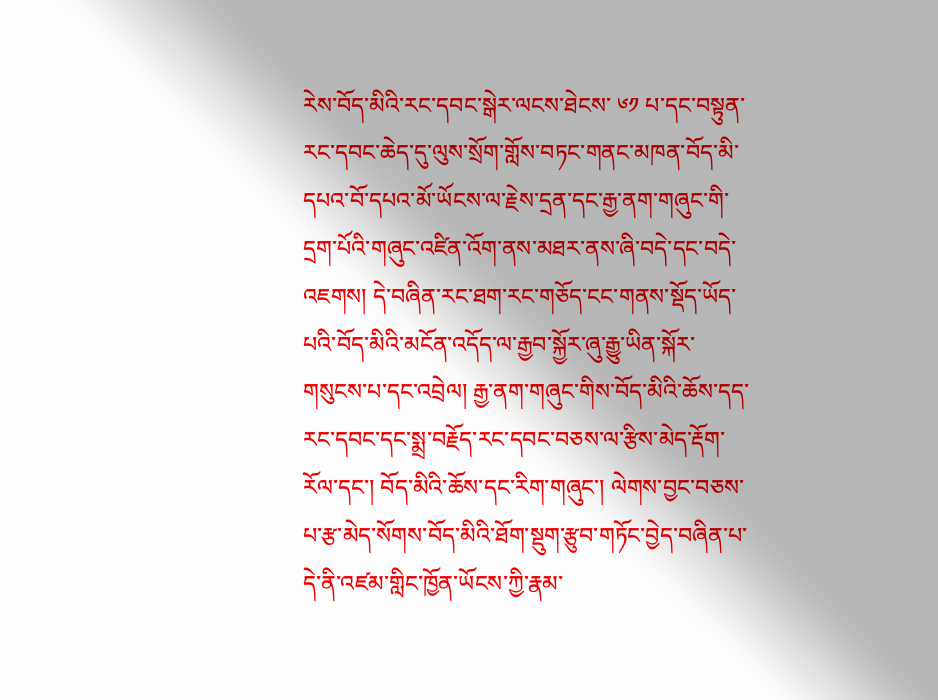རེས་བོད་མིའི་རང་དབང་སྒེར་ལངས་ཐེངས་ ༦༡ པ་དང་བསྟུན་རང་དབང་ཆེད་དུ་ལུས་སྲོག་གློས་བཏང་གནང་མཁན་བོད་མི་དཔའ་བོ་དཔའ་མོ་ཡོངས་ལ་རྗེས་དྲན་དང་རྒྱ་ནག་གཞུང་གི་དྲག་པོའི་གཞུང་འཛིན་འོག་ནས་མཐར་ནས་ཞི་བདེ་དང་བདེ་འཇགས། དེ་བཞིན་རང་ཐག་རང་གཅོད་ངང་གནས་སྡོད་ཡོད་པའི་བོད་མིའི་མངོན་འདོད་ལ་རྒྱབ་སྐྱོར་ཞུ་རྒྱུ་ཡིན་སྐོར་གསུངས་པ་དང་འབྲེལ། རྒྱ་ནག་གཞུང་གིས་བོད་མིའི་ཆོས་དད་རང་དབང་དང་སྨྲ་བརྗོད་རང་དབང་བཅས་ལ་རྩིས་མེད་རྡོག་རོལ་དང་། བོད་མིའི་ཆོས་དང་རིག་གཞུང་། ལེགས་བྱང་བཅས་པ་རྩ་མེད་སོགས་བོད་མིའི་ཐོག་སྡུག་རྩུབ་གཏོང་བྱེད་བཞིན་པ་དེ་ནི་འཛམ་གླིང་ཁྱོན་ཡོངས་ཀྱི་རྣམ་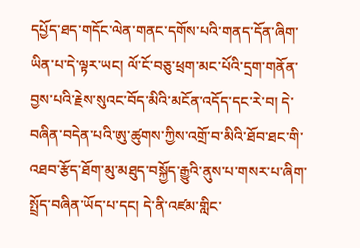དཔྱོད་ཐད་གདོང་ལེན་གནང་དགོས་པའི་གནད་དོན་ཞིག་ཡིན་པ་དེ་ལྟར་ཡང། ལོ་ངོ་བཅུ་ཕྲག་མང་པོའི་དྲག་གནོན་བྱས་པའི་རྗེས་སུའང་བོད་མིའི་མངོན་འདོད་དང་རེ་བ། དེ་བཞིན་བདེན་པའི་ཨུ་ཚུགས་ཀྱིས་འགྲོ་བ་མིའི་ཐོབ་ཐང་གི་འཐབ་རྩོད་ཐོག་མུ་མཐུད་བསྐྱོད་རྒྱུའི་ནུས་པ་གསར་པ་ཞིག་སྤྲོད་བཞིན་ཡོད་པ་དང། དེ་ནི་འཛམ་གླིང་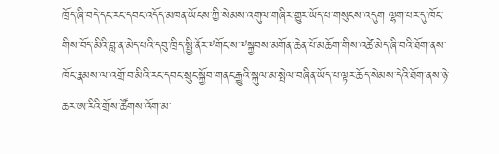ཁྲོད་ཞི་བདེ་དང་རང་དབང་འདོད་མཁན་ཡོངས་ཀྱི་སེམས་འགུལ་གཞིར་གྱུར་ཡོད་པ་གསུངས་འདུག ལྷག་པར་དུ་ཁོང་གིས་བོད་མིའི་བླ་ན་མེད་པའི་དབུ་ཁྲིད་སྤྱི་ནོར་༸གོང་ས་༸སྐྱབས་མགོན་ཆེན་པོ་མཆོག་གིས་འཚེ་མེད་ཞི་བའི་ཐོག་ནས་ཁོང་རྣམས་ལ་འགྲོ་བ་མིའི་རང་དབང་སྲུང་སྐྱོབ་གནང་རྒྱུའི་སྐུལ་མ་སྤེལ་བཞིན་ཡོད་པ་ལྟར་ཆོད་སེམས་དེའི་ཐོག་ནས་ཉེ་ཆར་ཨ་རིའི་གྲོས་ཚོགས་འོག་མ་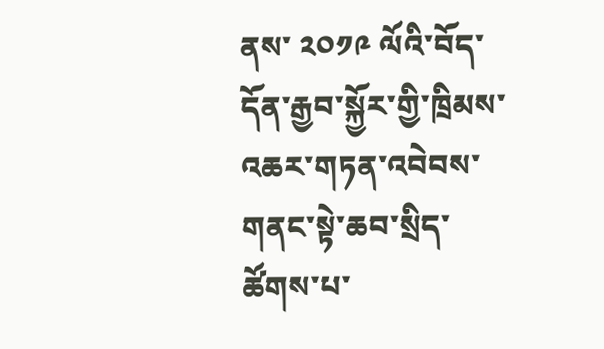ནས་ ༢༠༡༩ ལོའི་བོད་དོན་རྒྱབ་སྐྱོར་གྱི་ཁྲིམས་འཆར་གཏན་འབེབས་གནང་སྟེ་ཆབ་སྲིད་ཚོགས་པ་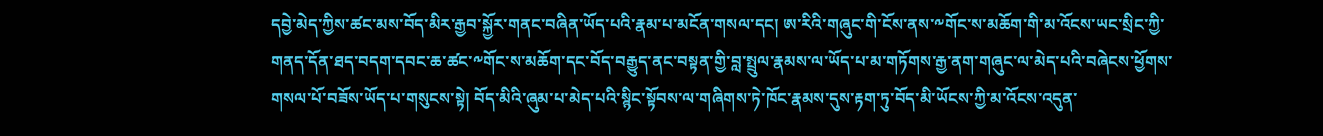དབྱེ་མེད་ཀྱིས་ཚང་མས་བོད་མིར་རྒྱབ་སྐྱོར་གནང་བཞིན་ཡོད་པའི་རྣམ་པ་མངོན་གསལ་དང། ཨ་རིའི་གཞུང་གི་ངོས་ནས་༸གོང་ས་མཆོག་གི་མ་འོངས་ཡང་སྲིང་ཀྱི་གནད་དོན་ཐད་བདག་དབང་ཆ་ཚང་༸གོང་ས་མཆོག་དང་བོད་བརྒྱུད་ནང་བསྟན་གྱི་བླ་སྤྲུལ་རྣམས་ལ་ཡོད་པ་མ་གཏོགས་རྒྱ་ནག་གཞུང་ལ་མེད་པའི་བཞེངས་ཕྱོགས་གསལ་པོ་བཟོས་ཡོད་པ་གསུངས་སྟེ། བོད་མིའི་ཞུམ་པ་མེད་པའི་སྙིང་སྟོབས་ལ་གཞིགས་ཏེ་ཁོང་རྣམས་དུས་རྟག་ཏུ་བོད་མི་ཡོངས་ཀྱི་མ་འོངས་འདུན་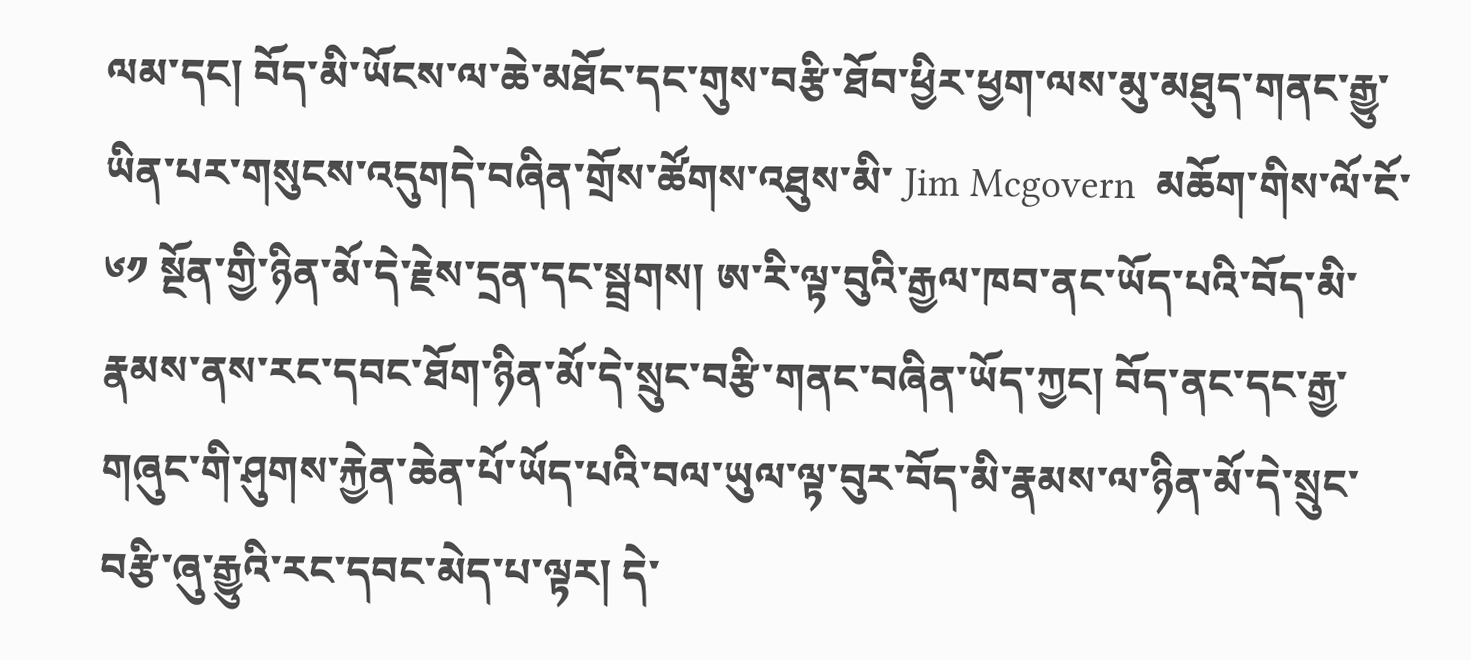ལམ་དང། བོད་མི་ཡོངས་ལ་ཆེ་མཐོང་དང་གུས་བརྩི་ཐོབ་ཕྱིར་ཕྱག་ལས་མུ་མཐུད་གནང་རྒྱུ་ཡིན་པར་གསུངས་འདུགདེ་བཞིན་གྲོས་ཚོགས་འཐུས་མི་ Jim Mcgovern  མཆོག་གིས་ལོ་ངོ་ ༦༡ སྔོན་གྱི་ཉིན་མོ་དེ་རྗེས་དྲན་དང་སྦྲགས། ཨ་རི་ལྟ་བུའི་རྒྱལ་ཁབ་ནང་ཡོད་པའི་བོད་མི་རྣམས་ནས་རང་དབང་ཐོག་ཉིན་མོ་དེ་སྲུང་བརྩི་གནང་བཞིན་ཡོད་ཀྱང། བོད་ནང་དང་རྒྱ་གཞུང་གི་ཤུགས་རྐྱེན་ཆེན་པོ་ཡོད་པའི་བལ་ཡུལ་ལྟ་བུར་བོད་མི་རྣམས་ལ་ཉིན་མོ་དེ་སྲུང་བརྩི་ཞུ་རྒྱུའི་རང་དབང་མེད་པ་ལྟར། དེ་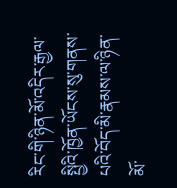རིང་གི་ཉིན་མོ་འདིར་རྒྱལ་སྤྱིའི་ཁྱོན་ཡོངས་སུ་གནས་པའི་བོད་མི་རྣམས་ལ་ཉིན་མོ་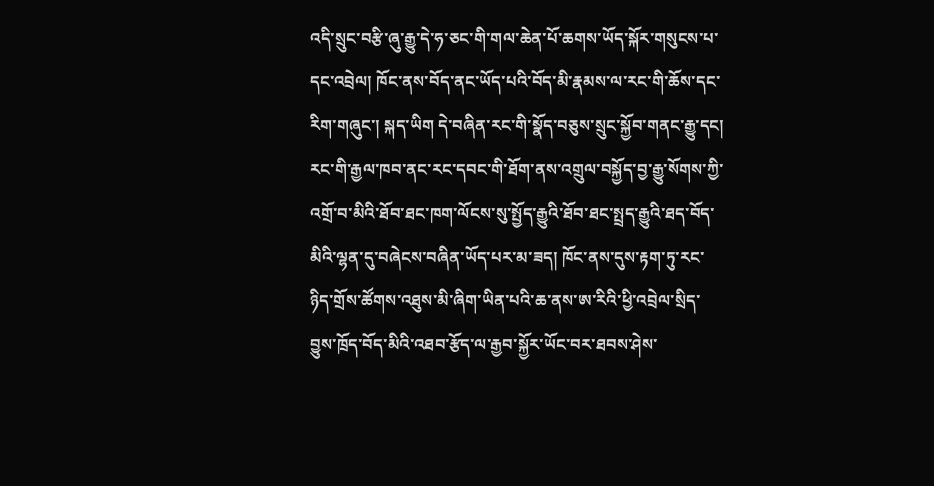འདི་སྲུང་བརྩི་ཞུ་རྒྱུ་དེ་ཧ་ཅང་གི་གལ་ཆེན་པོ་ཆགས་ཡོད་སྐོར་གསུངས་པ་དང་འབྲེལ། ཁོང་ནས་བོད་ནང་ཡོད་པའི་བོད་མི་རྣམས་ལ་རང་གི་ཆོས་དང་རིག་གཞུང་། སྐད་ཡིག དེ་བཞིན་རང་གི་སྣོད་བཅུས་སྲུང་སྐྱོབ་གནང་རྒྱུ་དང། རང་གི་རྒྱལ་ཁབ་ནང་རང་དབང་གི་ཐོག་ནས་འགྲུལ་བསྐྱོད་བྱ་རྒྱུ་སོགས་ཀྱི་འགྲོ་བ་མིའི་ཐོབ་ཐང་ཁག་ལོངས་སུ་སྤྱོད་རྒྱུའི་ཐོབ་ཐང་སྤྲད་རྒྱུའི་ཐད་བོད་མིའི་ལྷན་དུ་བཞེངས་བཞིན་ཡོད་པར་མ་ཟད། ཁོང་ནས་དུས་རྟག་ཏུ་རང་ཉིད་གྲོས་ཚོགས་འཐུས་མི་ཞིག་ཡིན་པའི་ཆ་ནས་ཨ་རིའི་ཕྱི་འབྲེལ་སྲིད་བྱུས་ཁྲོད་བོད་མིའི་འཐབ་རྩོད་ལ་རྒྱབ་སྐྱོར་ཡོང་བར་ཐབས་ཤེས་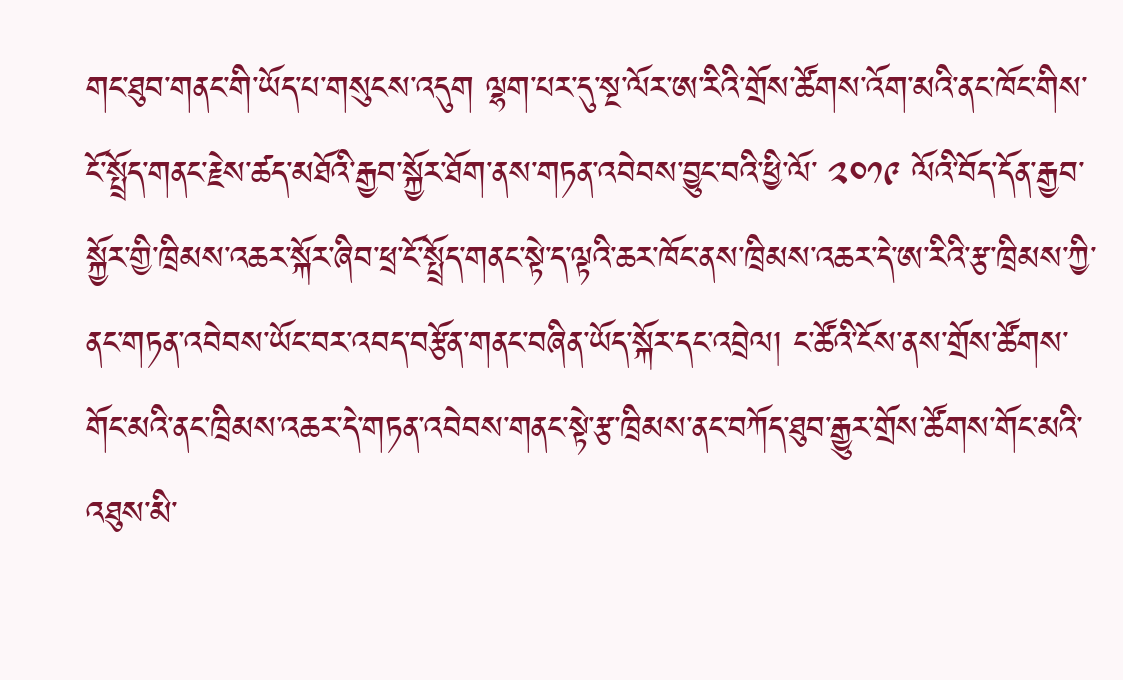གང་ཐུབ་གནང་གི་ཡོད་པ་གསུངས་འདུག ལྷག་པར་དུ་སྔ་ལོར་ཨ་རིའི་གྲོས་ཚོགས་འོག་མའི་ནང་ཁོང་གིས་ངོ་སྤྲོད་གནང་རྗེས་ཚད་མཐོའི་རྒྱབ་སྐྱོར་ཐོག་ནས་གཏན་འབེབས་བྱུང་བའི་ཕྱི་ལོ་ ༢༠༡༩ ལོའི་བོད་དོན་རྒྱབ་སྐྱོར་གྱི་ཁྲིམས་འཆར་སྐོར་ཞིབ་ཕྲ་ངོ་སྤྲོད་གནང་སྟེ་ད་ལྟའི་ཆར་ཁོང་ནས་ཁྲིམས་འཆར་དེ་ཨ་རིའི་རྩ་ཁྲིམས་ཀྱི་ནང་གཏན་འབེབས་ཡོང་བར་འབད་བརྩོན་གནང་བཞིན་ཡོད་སྐོར་དང་འབྲེལ། ང་ཚོའི་ངོས་ནས་གྲོས་ཚོགས་གོང་མའི་ནང་ཁྲིམས་འཆར་དེ་གཏན་འབེབས་གནང་སྟེ་རྩ་ཁྲིམས་ནང་བཀོད་ཐུབ་རྒྱུར་གྲོས་ཚོགས་གོང་མའི་འཐུས་མི་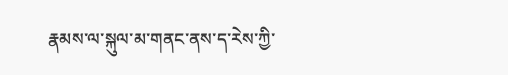རྣམས་ལ་སྐུལ་མ་གནང་ནས་ད་རེས་ཀྱི་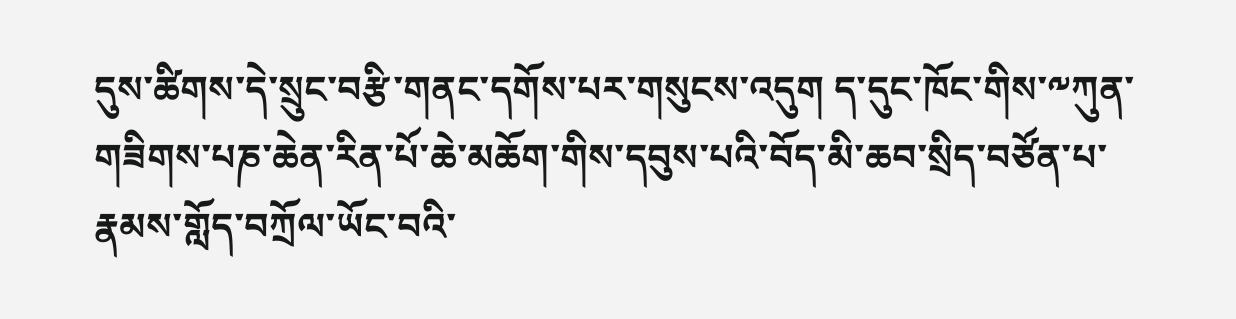དུས་ཚིགས་དེ་སྲུང་བརྩི་གནང་དགོས་པར་གསུངས་འདུག ད་དུང་ཁོང་གིས་༸ཀུན་གཟིགས་པཎ་ཆེན་རིན་པོ་ཆེ་མཆོག་གིས་དབུས་པའི་བོད་མི་ཆབ་སྲིད་བཙོན་པ་རྣམས་གློད་བཀྲོལ་ཡོང་བའི་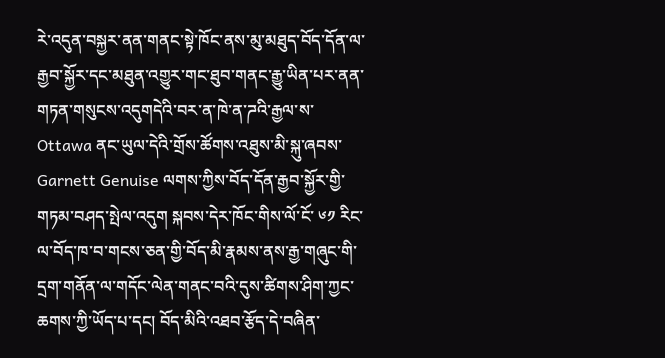རེ་འདུན་བསྐྱར་ནན་གནང་སྟེ་ཁོང་ནས་མུ་མཐུད་བོད་དོན་ལ་རྒྱབ་སྐྱོར་དང་མཐུན་འགྱུར་གང་ཐུབ་གནང་རྒྱུ་ཡིན་པར་ནན་གཏན་གསུངས་འདུགདེའི་བར་ན་ཁེ་ན་ཌའི་རྒྱལ་ས་ Ottawa ནང་ཡུལ་དེའི་གྲོས་ཚོགས་འཐུས་མི་སྐུ་ཞབས་ Garnett Genuise ལགས་ཀྱིས་བོད་དོན་རྒྱབ་སྐྱོར་གྱི་གཏམ་བཤད་སྤེལ་འདུག སྐབས་དེར་ཁོང་གིས་ལོ་ངོ་ ༦༡ རིང་ལ་བོད་ཁ་བ་གངས་ཅན་གྱི་བོད་མི་རྣམས་ནས་རྒྱ་གཞུང་གི་དྲག་གནོན་ལ་གདོང་ལེན་གནང་བའི་དུས་ཚིགས་ཤིག་ཀྱང་ཆགས་ཀྱི་ཡོད་པ་དང། བོད་མིའི་འཐབ་རྩོད་དེ་བཞིན་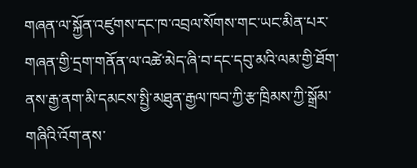གཞན་ལ་སྐྱོན་འཛུགས་དང་ཁ་འབྲལ་སོགས་གང་ཡང་མིན་པར་གཞན་གྱི་དྲག་གནོན་ལ་འཚེ་མེད་ཞི་བ་དང་དབུ་མའི་ལམ་གྱི་ཐོག་ནས་རྒྱ་ནག་མི་དམངས་སྤྱི་མཐུན་རྒྱལ་ཁབ་ཀྱི་རྩ་ཁྲིམས་ཀྱི་སྒྲོམ་གཞིའི་འོག་ནས་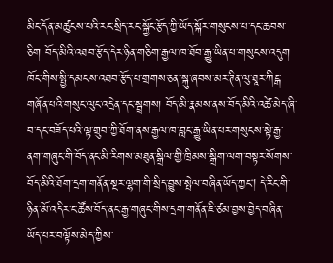མིང་དོན་མཚུངས་པའི་རང་སྲིད་རང་སྐྱོང་རྩོད་ཀྱི་ཡོད་སྐོར་གསུངས་པ་དང་ཆབས་ཅིག བོད་མིའི་འཐབ་རྩོད་དེར་ཉིན་གཅིག་རྒྱལ་ཁ་ཐོབ་རྒྱུ་ཡིན་པ་གསུངས་འདུག ཁོང་གིས་སྤྱི་དམངས་འཐབ་རྩོད་པ་གྲགས་ཅན་སྐུ་ཞབས་མར་ཊིན་ལུ་ཐཱར་ཀིངྒ་གཞོན་པའི་གསུང་ལུང་འདྲེན་དང་སྦྲགས། བོད་མི་རྣམས་ནས་བོད་མིའི་འཚེ་མེད་ཞི་བ་དང་བཟོད་པའི་ལྟ་གྲུབ་ཀྱི་ཐོག་ནས་རྒྱལ་ཁ་བླང་རྒྱུ་ཡིན་པར་གསུངས་སྟེ་རྒྱ་ནག་གཞུང་གི་བོད་ནང་མི་རིགས་མཐུན་སྒྲིལ་གྱི་ཁྲིམས་སྒྲིག་ལག་བསྟར་སོགས་བོད་མིའི་ཐོག་དྲག་གནོན་སྔར་ལྷག་གི་སྲིད་བྱུས་སྤེལ་བཞིན་ཡོད་ཀྱང། དེ་རིང་གི་ཉིན་མོ་འདིར་ང་ཚོས་བོད་ནང་རྒྱ་གཞུང་གིས་དྲག་གནོན་ཇི་ཙམ་བྱས་བྱེད་བཞིན་ཡོད་པར་བལྟོས་མེད་ཀྱིས་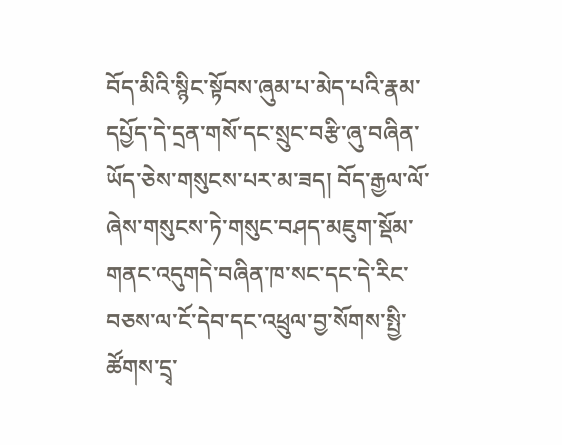བོད་མིའི་སྙིང་སྟོབས་ཞུམ་པ་མེད་པའི་རྣམ་དཔྱོད་དེ་དྲན་གསོ་དང་སྲུང་བརྩི་ཞུ་བཞིན་ཡོད་ཅེས་གསུངས་པར་མ་ཟད། བོད་རྒྱལ་ལོ་ཞེས་གསུངས་ཏེ་གསུང་བཤད་མཇུག་སྡོམ་གནང་འདུགདེ་བཞིན་ཁ་སང་དང་དེ་རིང་བཅས་ལ་ངོ་དེབ་དང་འཕྲུལ་བྱ་སོགས་སྤྱི་ཚོགས་དྲྭ་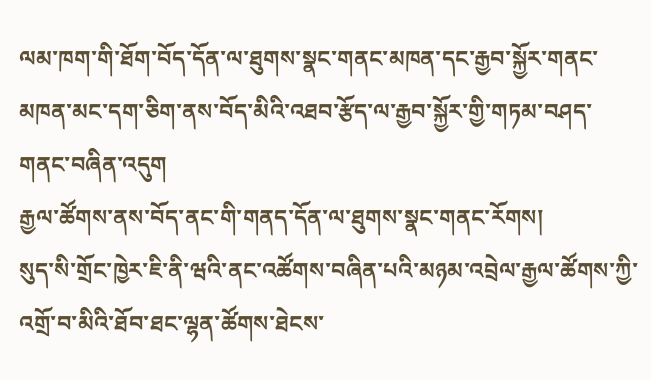ལམ་ཁག་གི་ཐོག་བོད་དོན་ལ་ཐུགས་སྣང་གནང་མཁན་དང་རྒྱབ་སྐྱོར་གནང་མཁན་མང་དག་ཅིག་ནས་བོད་མིའི་འཐབ་རྩོད་ལ་རྒྱབ་སྐྱོར་གྱི་གཏམ་བཤད་གནང་བཞིན་འདུག
རྒྱལ་ཚོགས་ནས་བོད་ནང་གི་གནད་དོན་ལ་ཐུགས་སྣང་གནང་རོགས།
སུད་སི་གྲོང་ཁྱེར་ཇི་ནི་ཝའི་ནང་འཚོགས་བཞིན་པའི་མཉམ་འབྲེལ་རྒྱལ་ཚོགས་ཀྱི་འགྲོ་བ་མིའི་ཐོབ་ཐང་ལྷན་ཚོགས་ཐེངས་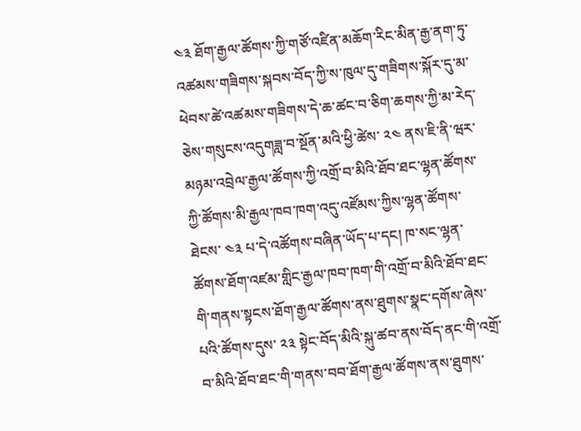༤༣ ཐོག་རྒྱལ་ཚོགས་ཀྱི་གཙོ་འཛིན་མཆོག་རིང་མིན་རྒྱ་ནག་ཏུ་འཚམས་གཟིགས་སྐབས་བོད་ཀྱི་ས་ཁུལ་དུ་གཟིགས་སྐོར་དུ་མ་ཕེབས་ཚེ་འཚམས་གཟིགས་དེ་ཆ་ཚང་བ་ཅིག་ཆགས་ཀྱི་མ་རེད་ཅེས་གསུངས་འདུགཟླ་བ་སྔོན་མའི་ཕྱི་ཚེས་ ༢༤ ནས་ཇི་ནི་ཝར་མཉམ་འབྲེལ་རྒྱལ་ཚོགས་ཀྱི་འགྲོ་བ་མིའི་ཐོབ་ཐང་ལྷན་ཚོགས་ཀྱི་ཚོགས་མི་རྒྱལ་ཁབ་ཁག་འདུ་འཛོམས་ཀྱིས་ལྷན་ཚོགས་ཐེངས་ ༤༣ པ་དེ་འཚོགས་བཞིན་ཡོད་པ་དང། ཁ་སང་ལྷན་ཚོགས་ཐོག་འཛམ་གླིང་རྒྱལ་ཁབ་ཁག་གི་འགྲོ་བ་མིའི་ཐོབ་ཐང་གི་གནས་སྟངས་ཐོག་རྒྱལ་ཚོགས་ནས་ཐུགས་སྣང་དགོས་ཞེས་པའི་ཚོགས་དུས་ ༢༣ སྟེང་བོད་མིའི་སྐུ་ཚབ་ནས་བོད་ནང་གི་འགྲོ་བ་མིའི་ཐོབ་ཐང་གི་གནས་བབ་ཐོག་རྒྱལ་ཚོགས་ནས་ཐུགས་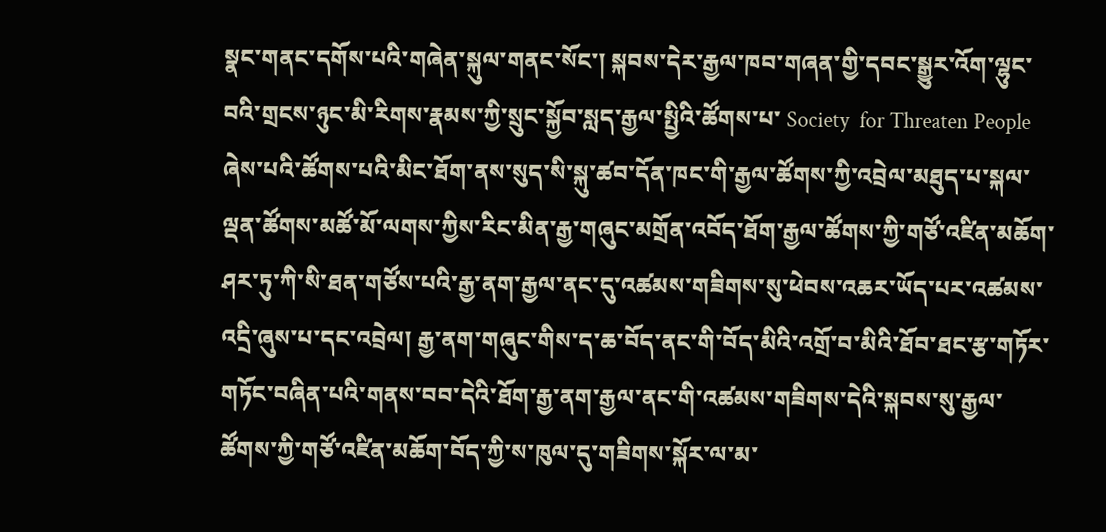སྣང་གནང་དགོས་པའི་གཞེན་སྐུལ་གནང་སོང་། སྐབས་དེར་རྒྱལ་ཁབ་གཞན་གྱི་དབང་སྒྱུར་འོག་ལྷུང་བའི་གྲངས་ཉུང་མི་རིགས་རྣམས་ཀྱི་སྲུང་སྐྱོབ་སླད་རྒྱལ་སྤྱིའི་ཚོགས་པ་ Society  for Threaten People ཞེས་པའི་ཚོགས་པའི་མིང་ཐོག་ནས་སུད་སི་སྐུ་ཚབ་དོན་ཁང་གི་རྒྱལ་ཚོགས་ཀྱི་འབྲེལ་མཐུད་པ་སྐལ་ལྡན་ཚོགས་མཚོ་མོ་ལགས་ཀྱིས་རིང་མིན་རྒྱ་གཞུང་མགྲོན་འབོད་ཐོག་རྒྱལ་ཚོགས་ཀྱི་གཙོ་འཛིན་མཆོག་ཤར་ཏུ་ཀི་སི་ཐན་གཙོས་པའི་རྒྱ་ནག་རྒྱལ་ནང་དུ་འཚམས་གཟིགས་སུ་ཕེབས་འཆར་ཡོད་པར་འཚམས་འདྲི་ཞུས་པ་དང་འབྲེལ། རྒྱ་ནག་གཞུང་གིས་ད་ཆ་བོད་ནང་གི་བོད་མིའི་འགྲོ་བ་མིའི་ཐོབ་ཐང་རྩ་གཏོར་གཏོང་བཞིན་པའི་གནས་བབ་དེའི་ཐོག་རྒྱ་ནག་རྒྱལ་ནང་གི་འཚམས་གཟིགས་དེའི་སྐབས་སུ་རྒྱལ་ཚོགས་ཀྱི་གཙོ་འཛིན་མཆོག་བོད་ཀྱི་ས་ཁུལ་དུ་གཟིགས་སྐོར་ལ་མ་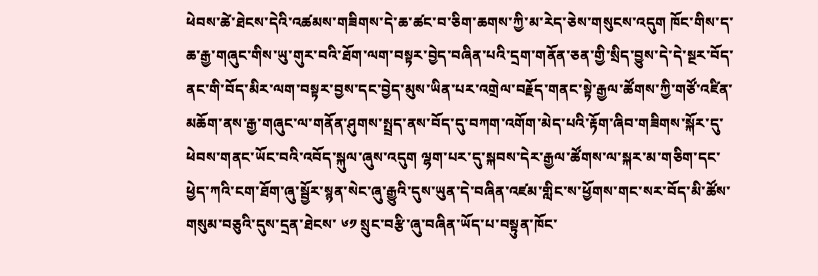ཕེབས་ཚེ་ཐེངས་དེའི་འཚམས་གཟིགས་དེ་ཆ་ཚང་བ་ཅིག་ཆགས་ཀྱི་མ་རེད་ཅེས་གསུངས་འདུག ཁོང་གིས་ད་ཆ་རྒྱ་གཞུང་གིས་ཡུ་གུར་བའི་ཐོག་ལག་བསྟར་བྱེད་བཞིན་པའི་དྲག་གནོན་ཅན་གྱི་སྲིད་བྱུས་དེ་དེ་སྔར་བོད་ནང་གི་བོད་མིར་ལག་བསྟར་བྱས་དང་བྱེད་མུས་ཡིན་པར་འགྲེལ་བརྗོད་གནང་སྟེ་རྒྱལ་ཚོགས་ཀྱི་གཙོ་འཛིན་མཆོག་ནས་རྒྱ་གཞུང་ལ་གནོན་ཤུགས་སྤྲད་ནས་བོད་དུ་བཀག་འགོག་མེད་པའི་རྟོག་ཞིབ་གཟིགས་སྐོར་དུ་ཕེབས་གནང་ཡོང་བའི་འབོད་སྐུལ་ཞུས་འདུག ལྷག་པར་དུ་སྐབས་དེར་རྒྱལ་ཚོགས་ལ་སྐར་མ་གཅིག་དང་ཕྱེད་ཀའི་ངག་ཐོག་ཞུ་སྦྱོར་སྙན་སེང་ཞུ་རྒྱུའི་དུས་ཡུན་དེ་བཞིན་འཛམ་གླིང་ས་ཕྱོགས་གང་སར་བོད་མི་ཚོས་གསུམ་བཅུའི་དུས་དྲན་ཐེངས་ ༦༡ སྲུང་བརྩི་ཞུ་བཞིན་ཡོད་པ་བསྟུན་ཁོང་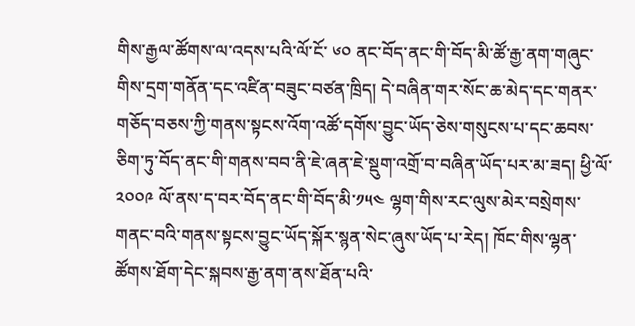གིས་རྒྱལ་ཚོགས་ལ་འདས་པའི་ལོ་ངོ་ ༦༠ ནང་བོད་ནང་གི་བོད་མི་ཚོ་རྒྱ་ནག་གཞུང་གིས་དྲག་གནོན་དང་འཛིན་བཟུང་བཙན་ཁྲིད། དེ་བཞིན་གར་སོང་ཆ་མེད་དང་གནར་གཅོད་བཅས་ཀྱི་གནས་སྟངས་འོག་འཚོ་དགོས་བྱུང་ཡོད་ཅེས་གསུངས་པ་དང་ཆབས་ཅིག་ཏུ་བོད་ནང་གི་གནས་བབ་ནི་ཇེ་ཞན་ཇེ་སྡུག་འགྲོ་བ་བཞིན་ཡོད་པར་མ་ཟད། ཕྱི་ལོ་ ༢༠༠༩ ལོ་ནས་ད་བར་བོད་ནང་གི་བོད་མི་༡༥༤ ལྷག་གིས་རང་ལུས་མེར་བསྲེགས་གནང་བའི་གནས་སྟངས་བྱུང་ཡོད་སྐོར་སྙན་སེང་ཞུས་ཡོད་པ་རེད། ཁོང་གིས་ལྷན་ཚོགས་ཐོག་དེང་སྐབས་རྒྱ་ནག་ནས་ཐོན་པའི་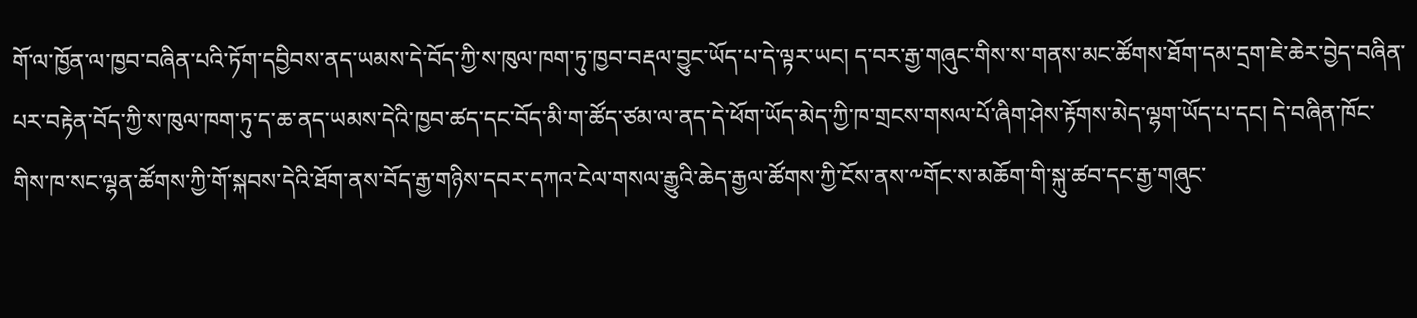གོ་ལ་ཁྱོན་ལ་ཁྱབ་བཞིན་པའི་ཏོག་དབྱིབས་ནད་ཡམས་དེ་བོད་ཀྱི་ས་ཁུལ་ཁག་ཏུ་ཁྱབ་བརྡལ་བྱུང་ཡོད་པ་དེ་ལྟར་ཡང། ད་བར་རྒྱ་གཞུང་གིས་ས་གནས་མང་ཚོགས་ཐོག་དམ་དྲག་ཇེ་ཆེར་བྱེད་བཞིན་པར་བརྟེན་བོད་ཀྱི་ས་ཁུལ་ཁག་ཏུ་ད་ཆ་ནད་ཡམས་དེའི་ཁྱབ་ཚད་དང་བོད་མི་ག་ཚོད་ཙམ་ལ་ནད་དེ་ཕོག་ཡོད་མེད་ཀྱི་ཁ་གྲངས་གསལ་པོ་ཞིག་ཤེས་རྟོགས་མེད་ལྷག་ཡོད་པ་དང། དེ་བཞིན་ཁོང་གིས་ཁ་སང་ལྷན་ཚོགས་ཀྱི་གོ་སྐབས་དེའི་ཐོག་ནས་བོད་རྒྱ་གཉིས་དབར་དཀའ་ངེལ་གསལ་རྒྱུའི་ཆེད་རྒྱལ་ཚོགས་ཀྱི་ངོས་ནས་༸གོང་ས་མཆོག་གི་སྐུ་ཚབ་དང་རྒྱ་གཞུང་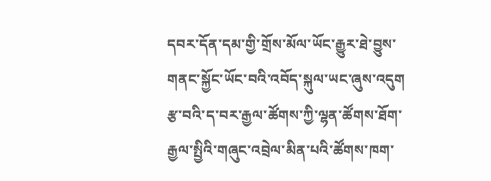དབར་དོན་དམ་གྱི་གྲོས་མོལ་ཡོང་རྒྱུར་ཐེ་བྱུས་གནང་སྐྱོང་ཡོང་བའི་འབོད་སྐུལ་ཡང་ཞུས་འདུག རྩ་བའི་ད་བར་རྒྱལ་ཚོགས་ཀྱི་ལྷན་ཚོགས་ཐོག་རྒྱལ་སྤྱིའི་གཞུང་འབྲེལ་མིན་པའི་ཚོགས་ཁག་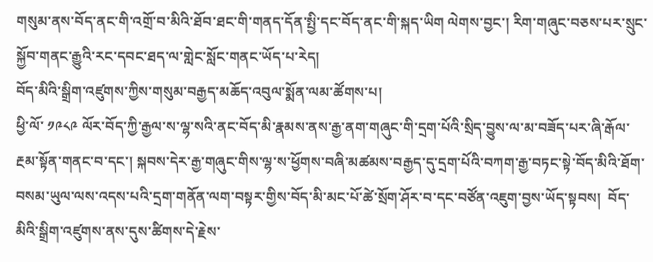གསུམ་ནས་བོད་ནང་གི་འགྲོ་བ་མིའི་ཐོབ་ཐང་གི་གནད་དོན་སྤྱི་དང་བོད་ནང་གི་སྐད་ཡིག ལེགས་བྱང་། རིག་གཞུང་བཅས་པར་སྲུང་སྐྱོབ་གནང་རྒྱུའི་རང་དབང་ཐད་ལ་གླེང་སློང་གནང་ཡོད་པ་རེད།
བོད་མིའི་སྒྲིག་འཛུགས་ཀྱིས་གསུམ་བརྒྱད་མཆོད་འབུལ་སྨོན་ལམ་ཚོགས་པ།
ཕྱི་ལོ་ ༡༩༨༩ ལོར་བོད་ཀྱི་རྒྱལ་ས་ལྷ་སའི་ནང་བོད་མི་རྣམས་ནས་རྒྱ་ནག་གཞུང་གི་དྲག་པོའི་སྲིད་བྱུས་ལ་མ་བཟོད་པར་ཞི་རྒོལ་རྔམ་སྟོན་གནང་བ་དང་། སྐབས་དེར་རྒྱ་གཞུང་གིས་ལྷ་ས་ཕྱོགས་བཞི་མཚམས་བརྒྱད་དུ་དྲག་པོའི་བཀག་རྒྱ་བཏང་སྟེ་བོད་མིའི་ཐོག་བསམ་ཡུལ་ལས་འདས་པའི་དྲག་གནོན་ལག་བསྟར་གྱིས་བོད་མི་མང་པོ་ཚེ་སྲོག་ཤོར་བ་དང་བཙོན་འཇུག་བྱས་ཡོད་སྟབས།  བོད་མིའི་སྒྲིག་འཛུགས་ནས་དུས་ཚིགས་དེ་རྗེས་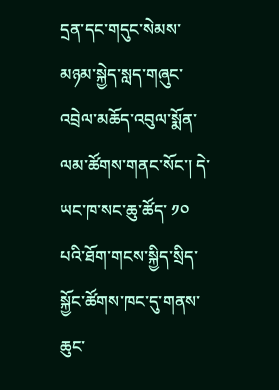དྲན་དང་གདུང་སེམས་མཉམ་སྐྱེད་སླད་གཞུང་འབྲེལ་མཆོད་འབུལ་སྨོན་ལམ་ཚོགས་གནང་སོང་། དེ་ཡང་ཁ་སང་ཆུ་ཚོད་ ༡༠ པའི་ཐོག་གངས་སྐྱིད་སྲིད་སྐྱོང་ཚོགས་ཁང་དུ་གནས་ཆུང་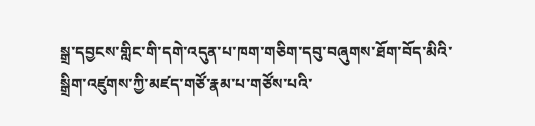སྒྲ་དབྱངས་གླིང་གི་དགེ་འདུན་པ་ཁག་གཅིག་དབུ་བཞུགས་ཐོག་བོད་མིའི་སྒྲིག་འཛུགས་ཀྱི་མཛད་གཙོ་རྣམ་པ་གཙོས་པའི་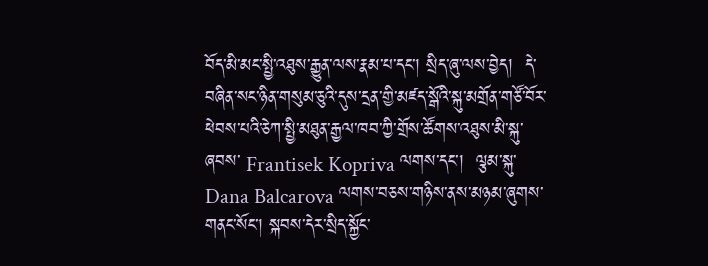བོད་མི་མང་སྤྱི་འཐུས་རྒྱུན་ལས་རྣམ་པ་དང་། སྲིད་ཞུ་ལས་བྱེད།  དེ་བཞིན་སང་ཉིན་གསུམ་ཅུའི་དུས་དྲན་གྱི་མཛད་སྒོའི་སྐུ་མགྲོན་གཙོ་བོར་ཕེབས་པའི་ཅེཀ་སྤྱི་མཐུན་རྒྱལ་ཁབ་ཀྱི་གྲོས་ཚོགས་འཐུས་མི་སྐུ་ཞབས་ Frantisek Kopriva ལགས་དང་།  ལྕམ་སྐུ་ Dana Balcarova ལགས་བཅས་གཉིས་ནས་མཉམ་ཞུགས་གནང་སོང་། སྐབས་དེར་སྲིད་སྐྱོང་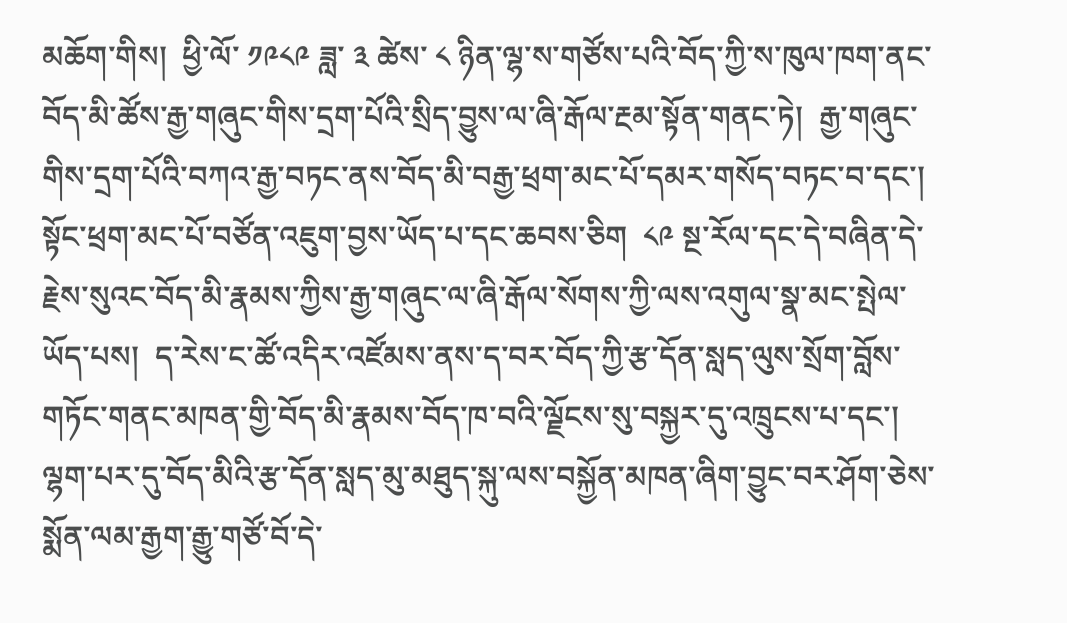མཆོག་གིས།  ཕྱི་ལོ་ ༡༩༨༩ ཟླ་ ༣ ཚེས་ ༨ ཉིན་ལྷ་ས་གཙོས་པའི་བོད་ཀྱི་ས་ཁུལ་ཁག་ནང་བོད་མི་ཚོས་རྒྱ་གཞུང་གིས་དྲག་པོའི་སྲིད་བྱུས་ལ་ཞི་རྒོལ་རྔམ་སྟོན་གནང་ཏེ།  རྒྱ་གཞུང་གིས་དྲག་པོའི་བཀའ་རྒྱ་བཏང་ནས་བོད་མི་བརྒྱ་ཕྲག་མང་པོ་དམར་གསོད་བཏང་བ་དང་།  སྟོང་ཕྲག་མང་པོ་བཙོན་འཇུག་བྱས་ཡོད་པ་དང་ཆབས་ཅིག  ༨༩ སྔ་རོལ་དང་དེ་བཞིན་དེ་རྗེས་སུའང་བོད་མི་རྣམས་ཀྱིས་རྒྱ་གཞུང་ལ་ཞི་རྒོལ་སོགས་ཀྱི་ལས་འགུལ་སྣ་མང་སྤེལ་ཡོད་པས།  ད་རེས་ང་ཚོ་འདིར་འཛོམས་ནས་ད་བར་བོད་ཀྱི་རྩ་དོན་སླད་ལུས་སྲོག་བློས་གཏོང་གནང་མཁན་གྱི་བོད་མི་རྣམས་བོད་ཁ་བའི་ལྗོངས་སུ་བསྐྱར་དུ་འཁྲུངས་པ་དང་།  ལྷག་པར་དུ་བོད་མིའི་རྩ་དོན་སླད་མུ་མཐུད་སྐུ་ལས་བསྐྱོན་མཁན་ཞིག་བྱུང་བར་ཤོག་ཅེས་སྨོན་ལམ་རྒྱག་རྒྱུ་གཙོ་བོ་དེ་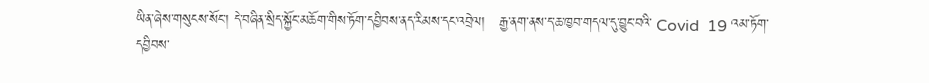ཡིན་ཞེས་གསུངས་སོང་། དེ་བཞིན་སྲིད་སྐྱོང་མཆོག་གིས་ཏོག་དབྱིབས་ནད་རིམས་དང་འབྲེལ།   རྒྱ་ནག་ནས་ད་ཆ་ཁྱབ་གདལ་དུ་བྱུང་བའི་ Covid  19 འམ་ཏོག་དབྱིབས་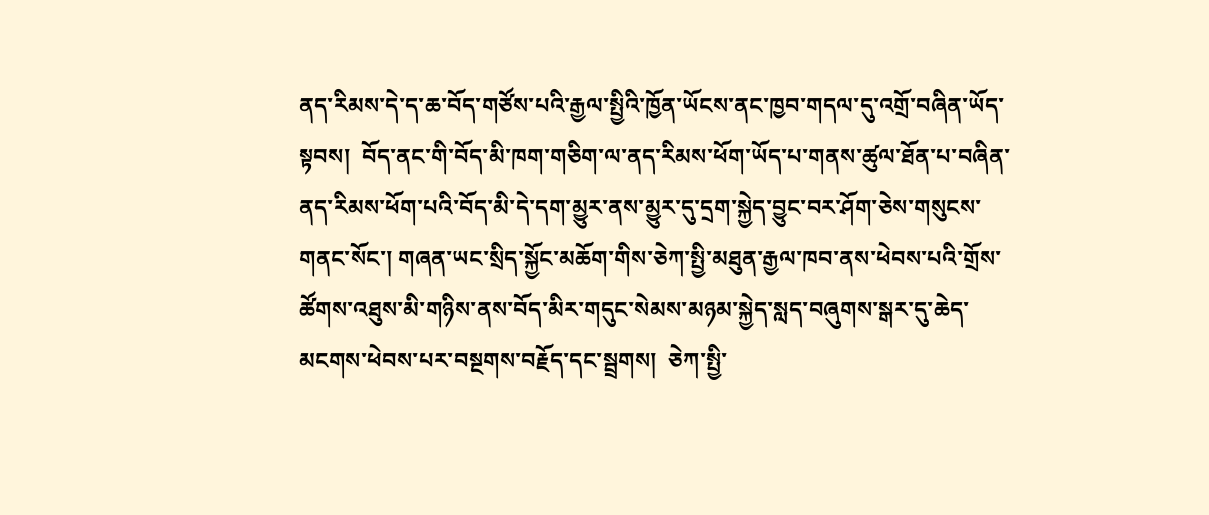ནད་རིམས་དེ་ད་ཆ་བོད་གཙོས་པའི་རྒྱལ་སྤྱིའི་ཁྱོན་ཡོངས་ནང་ཁྱབ་གདལ་དུ་འགྲོ་བཞིན་ཡོད་སྟབས།  བོད་ནང་གི་བོད་མི་ཁག་གཅིག་ལ་ནད་རིམས་ཕོག་ཡོད་པ་གནས་ཚུལ་ཐོན་པ་བཞིན་ནད་རིམས་ཕོག་པའི་བོད་མི་དེ་དག་མྱུར་ནས་མྱུར་དུ་དྲག་སྐྱེད་བྱུང་བར་ཤོག་ཅེས་གསུངས་གནང་སོང་། གཞན་ཡང་སྲིད་སྐྱོང་མཆོག་གིས་ཅེཀ་སྤྱི་མཐུན་རྒྱལ་ཁབ་ནས་ཕེབས་པའི་གྲོས་ཚོགས་འཐུས་མི་གཉིས་ནས་བོད་མིར་གདུང་སེམས་མཉམ་སྐྱེད་སླད་བཞུགས་སྒར་དུ་ཆེད་མངགས་ཕེབས་པར་བསྔགས་བརྗོད་དང་སྦྲགས།  ཅེཀ་སྤྱི་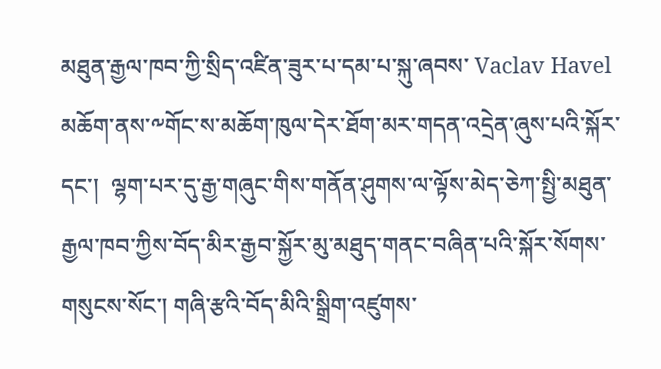མཐུན་རྒྱལ་ཁབ་ཀྱི་སྲིད་འཛིན་ཟུར་པ་དམ་པ་སྐུ་ཞབས་ Vaclav Havel མཆོག་ནས་༸གོང་ས་མཆོག་ཁུལ་དེར་ཐོག་མར་གདན་འདྲེན་ཞུས་པའི་སྐོར་དང་།  ལྷག་པར་དུ་རྒྱ་གཞུང་གིས་གནོན་ཤུགས་ལ་ལྟོས་མེད་ཅེཀ་སྤྱི་མཐུན་རྒྱལ་ཁབ་ཀྱིས་བོད་མིར་རྒྱབ་སྐྱོར་མུ་མཐུད་གནང་བཞིན་པའི་སྐོར་སོགས་གསུངས་སོང་། གཞི་རྩའི་བོད་མིའི་སྒྲིག་འཛུགས་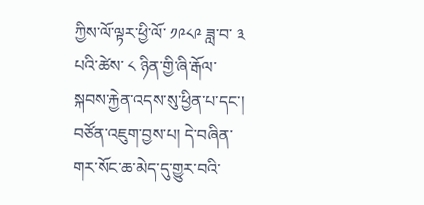ཀྱིས་ལོ་ལྟར་ཕྱི་ལོ་ ༡༩༨༩ ཟླ་བ་ ༣ པའི་ཚེས་ ༨ ཉིན་གྱི་ཞི་རྒོལ་སྐབས་རྐྱེན་འདས་སུ་ཕྱིན་པ་དང་།  བཙོན་འཇུག་བྱས་པ། དེ་བཞིན་གར་སོང་ཆ་མེད་དུ་གྱུར་བའི་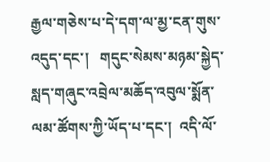རྒྱལ་གཅེས་པ་དེ་དག་ལ་མྱ་ངན་གུས་འདུད་དང་།   གདུང་སེམས་མཉམ་སྐྱེད་སླད་གཞུང་འབྲེལ་མཆོད་འབུལ་སྨོན་ལམ་ཚོགས་ཀྱི་ཡོད་པ་དང་།  འདི་ལོ་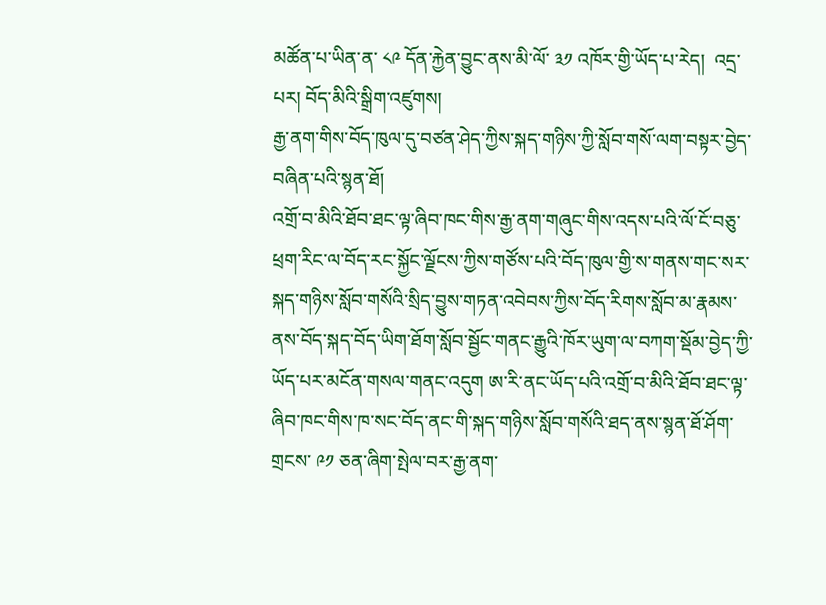མཚོན་པ་ཡིན་ན་ ༨༩ དོན་རྐྱེན་བྱུང་ནས་མི་ལོ་ ༣༡ འཁོར་གྱི་ཡོད་པ་རེད།  འདྲ་པར། བོད་མིའི་སྒྲིག་འཛུགས།
རྒྱ་ནག་གིས་བོད་ཁུལ་དུ་བཙན་ཤེད་ཀྱིས་སྐད་གཉིས་ཀྱི་སློབ་གསོ་ལག་བསྟར་བྱེད་བཞིན་པའི་སྙན་ཐོ།
འགྲོ་བ་མིའི་ཐོབ་ཐང་ལྟ་ཞིབ་ཁང་གིས་རྒྱ་ནག་གཞུང་གིས་འདས་པའི་ལོ་ངོ་བཅུ་ཕྲག་རིང་ལ་བོད་རང་སྐྱོང་ལྗོངས་ཀྱིས་གཙོས་པའི་བོད་ཁུལ་གྱི་ས་གནས་གང་སར་སྐད་གཉིས་སློབ་གསོའི་སྲིད་བྱུས་གཏན་འབེབས་ཀྱིས་བོད་རིགས་སློབ་མ་རྣམས་ནས་བོད་སྐད་བོད་ཡིག་ཐོག་སློབ་སྦྱོང་གནང་རྒྱུའི་ཁོར་ཡུག་ལ་བཀག་སྡོམ་བྱེད་ཀྱི་ཡོད་པར་མངོན་གསལ་གནང་འདུག ཨ་རི་ནང་ཡོད་པའི་འགྲོ་བ་མིའི་ཐོབ་ཐང་ལྟ་ཞིབ་ཁང་གིས་ཁ་སང་བོད་ནང་གི་སྐད་གཉིས་སློབ་གསོའི་ཐད་ནས་སྙན་ཐོ་ཤོག་གྲངས་ ༩༡ ཅན་ཞིག་སྤེལ་བར་རྒྱ་ནག་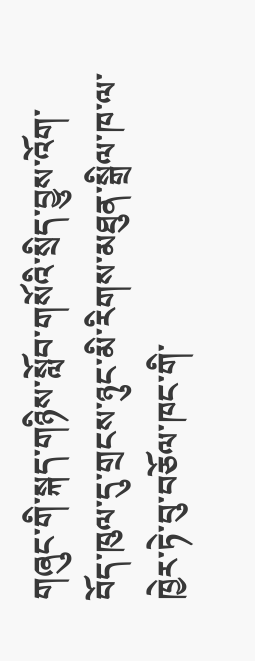གཞུང་གི་སྐད་གཉིས་སློབ་གསོའི་སྲིད་བྱུས་འོག་བོད་ཁུལ་དུ་གྲངས་ཉུང་མི་རིགས་མཐུན་སྒྲིལ་ཁ་ལ་ཁྱེར་ཏེ་བུ་བཅོལ་ཁང་གི་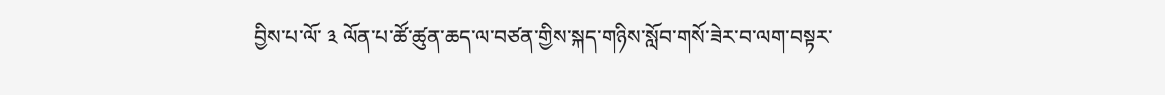བྱིས་པ་ལོ་ ༣ ལོན་པ་ཚོ་ཚུན་ཆད་ལ་བཙན་གྱིས་སྐད་གཉིས་སློབ་གསོ་ཟེར་བ་ལག་བསྟར་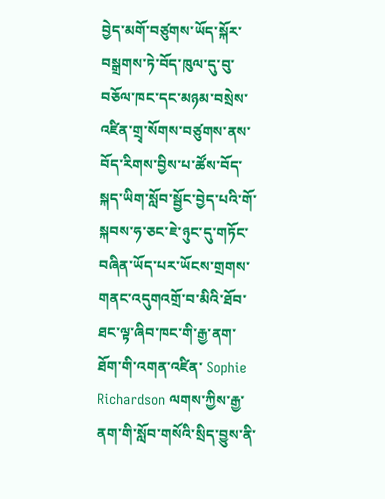བྱེད་མགོ་བཙུགས་ཡོད་སྐོར་བསྒྲགས་ཏེ་བོད་ཁུལ་དུ་བུ་བཅོལ་ཁང་དང་མཉམ་བསྲེས་འཛིན་གྲྭ་སོགས་བཙུགས་ནས་བོད་རིགས་བྱིས་པ་ཚོས་བོད་སྐད་ཡིག་སློབ་སྦྱོང་བྱེད་པའི་གོ་སྐབས་ཧ་ཅང་ཇེ་ཉུང་དུ་གཏོང་བཞིན་ཡོད་པར་ཡོངས་གྲགས་གནང་འདུགའགྲོ་བ་མིའི་ཐོབ་ཐང་ལྟ་ཞིབ་ཁང་གི་རྒྱ་ནག་ཐོག་གི་འགན་འཛིན་ Sophie Richardson ལགས་ཀྱིས་རྒྱ་ནག་གི་སློབ་གསོའི་སྲིད་བྱུས་ནི་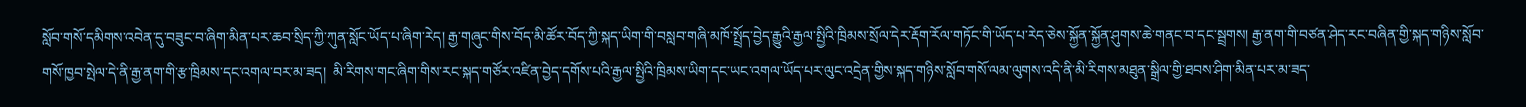སློབ་གསོ་དམིགས་འབེན་དུ་བཟུང་བ་ཞིག་མིན་པར་ཆབ་སྲིད་ཀྱི་ཀུན་སློང་ཡོད་པ་ཞིག་རེད། རྒྱ་གཞུང་གིས་བོད་མི་ཚོར་བོད་ཀྱི་སྐད་ཡིག་གི་བསླབ་གཞི་མཁོ་སྤྲོད་བྱེད་རྒྱུའི་རྒྱལ་སྤྱིའི་ཁྲིམས་སྲོལ་དེར་རྡོག་རོལ་གཏོང་གི་ཡོད་པ་རེད་ཅེས་སྐྱོན་སྐྱོན་ཤུགས་ཆེ་གནང་བ་དང་སྦྲགས། རྒྱ་ནག་གི་བཙན་ཤེད་རང་བཞིན་གྱི་སྐད་གཉིས་སློབ་གསོ་ཁྱབ་སྤེལ་དེ་ནི་རྒྱ་ནག་གི་རྩ་ཁྲིམས་དང་འགལ་བར་མ་ཟད།  མི་རིགས་གང་ཞིག་གིས་རང་སྐད་གཙོར་འཛིན་བྱེད་དགོས་པའི་རྒྱལ་སྤྱིའི་ཁྲིམས་ཡིག་དང་ཡང་འགལ་ཡོད་པར་ལུང་འདྲེན་གྱིས་སྐད་གཉིས་སློབ་གསོ་ལམ་ལུགས་འདི་ནི་མི་རིགས་མཐུན་སྒྲིལ་གྱི་ཐབས་ཤིག་མིན་པར་མ་ཟད་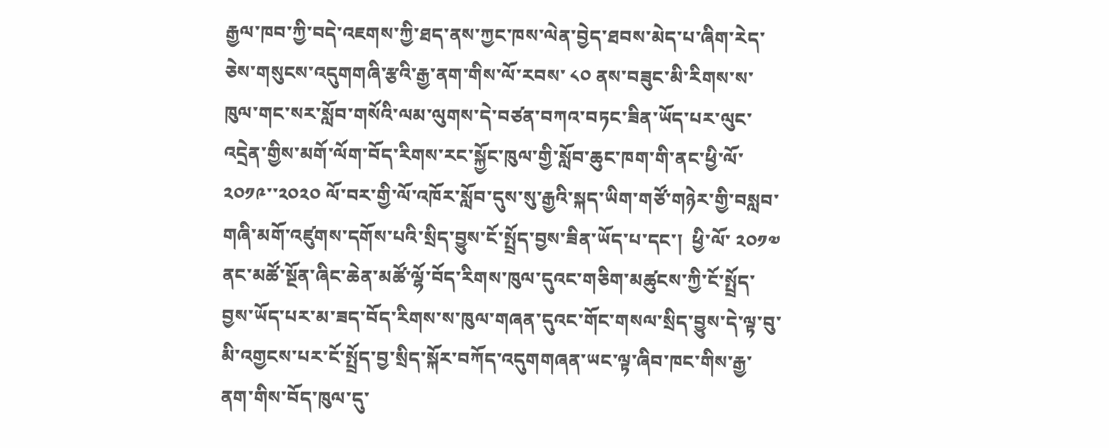རྒྱལ་ཁབ་ཀྱི་བདེ་འཇགས་ཀྱི་ཐད་ནས་ཀྱང་ཁས་ལེན་བྱེད་ཐབས་མེད་པ་ཞིག་རེད་ཅེས་གསུངས་འདུགགཞི་རྩའི་རྒྱ་ནག་གིས་ལོ་རབས་ ༨༠ ནས་བཟུང་མི་རིགས་ས་ཁུལ་གང་སར་སློབ་གསོའི་ལམ་ལུགས་དེ་བཙན་བཀའ་བཏང་ཟིན་ཡོད་པར་ལུང་འདྲེན་གྱིས་མགོ་ལོག་བོད་རིགས་རང་སྐྱོང་ཁུལ་གྱི་སློབ་ཆུང་ཁག་གི་ནང་ཕྱི་ལོ་ ༢༠༡༩་་༢༠༢༠ ལོ་བར་གྱི་ལོ་འཁོར་སློབ་དུས་སུ་རྒྱའི་སྐད་ཡིག་གཙོ་གཉེར་གྱི་བསླབ་གཞི་མགོ་འཛུགས་དགོས་པའི་སྲིད་བྱུས་ངོ་སྤྲོད་བྱས་ཟིན་ཡོད་པ་དང་།  ཕྱི་ལོ་ ༢༠༡༧ ནང་མཚོ་སྔོན་ཞིང་ཆེན་མཚོ་ལྷོ་བོད་རིགས་ཁུལ་དུའང་གཅིག་མཚུངས་ཀྱི་ངོ་སྤྲོད་བྱས་ཡོད་པར་མ་ཟད་བོད་རིགས་ས་ཁུལ་གཞན་དུའང་གོང་གསལ་སྲིད་བྱུས་དེ་ལྟ་བུ་མི་འགྱངས་པར་ངོ་སྤྲོད་བྱ་སྲིད་སྐོར་བཀོད་འདུགགཞན་ཡང་ལྟ་ཞིབ་ཁང་གིས་རྒྱ་ནག་གིས་བོད་ཁུལ་དུ་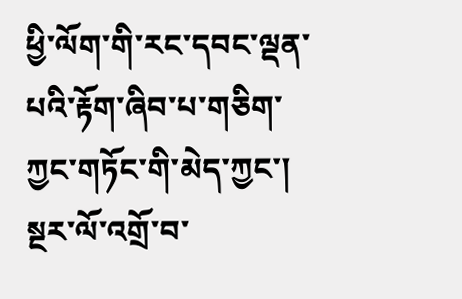ཕྱི་ལོག་གི་རང་དབང་ལྡན་པའི་རྟོག་ཞིབ་པ་གཅིག་ཀྱང་གཏོང་གི་མེད་ཀྱང་།  སྔར་ལོ་འགྲོ་བ་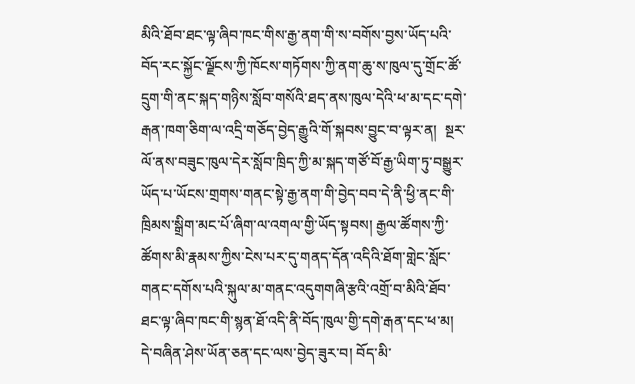མིའི་ཐོབ་ཐང་ལྟ་ཞིབ་ཁང་གིས་རྒྱ་ནག་གི་ས་བགོས་བྱས་ཡོད་པའི་བོད་རང་སྐྱོང་ལྗོངས་ཀྱི་ཁོངས་གཏོགས་ཀྱི་ནག་ཆུ་ས་ཁུལ་དུ་གྲོང་ཚོ་དྲུག་གི་ནང་སྐད་གཉིས་སློབ་གསོའི་ཐད་ནས་ཁུལ་དེའི་ཕ་མ་དང་དགེ་རྒན་ཁག་ཅིག་ལ་འདྲི་གཅོད་བྱེད་རྒྱུའི་གོ་སྐབས་བྱུང་བ་ལྟར་ན།  སྔར་ལོ་ནས་བཟུང་ཁུལ་དེར་སློབ་ཁྲིད་ཀྱི་མ་སྐད་གཙོ་བོ་རྒྱ་ཡིག་ཏུ་བསྒྱུར་ཡོད་པ་ཡོངས་གྲགས་གནང་སྟེ་རྒྱ་ནག་གི་བྱེད་བབ་དེ་ནི་ཕྱི་ནང་གི་ཁྲིམས་སྒྲིག་མང་པོ་ཞིག་ལ་འགལ་གྱི་ཡོད་སྟབས། རྒྱལ་ཚོགས་ཀྱི་ཚོགས་མི་རྣམས་ཀྱིས་ངེས་པར་དུ་གནད་དོན་འདིའི་ཐོག་གླེང་སློང་གནང་དགོས་པའི་སྐུལ་མ་གནང་འདུགགཞི་རྩའི་འགྲོ་བ་མིའི་ཐོབ་ཐང་ལྟ་ཞིབ་ཁང་གི་སྙན་ཐོ་འདི་ནི་བོད་ཁུལ་གྱི་དགེ་རྒན་དང་ཕ་མ། དེ་བཞིན་ཤེས་ཡོན་ཅན་དང་ལས་བྱེད་ཟུར་བ། བོད་མི་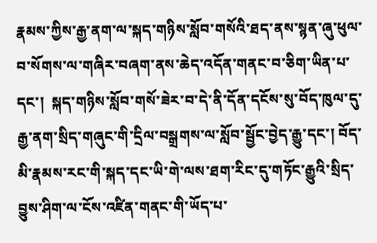རྣམས་ཀྱིས་རྒྱ་ནག་ལ་སྐད་གཉིས་སློབ་གསོའི་ཐད་ནས་སྙན་ཞུ་ཕུལ་བ་སོགས་ལ་གཞིར་བཞག་ནས་ཆེད་འདོན་གནང་བ་ཅིག་ཡིན་པ་དང་།  སྐད་གཉིས་སློབ་གསོ་ཟེར་བ་དེ་ནི་དོན་དངོས་སུ་བོད་ཁུལ་དུ་རྒྱ་ནག་སྲིད་གཞུང་གི་དྲིལ་བསྒྲགས་ལ་སློབ་སྦྱོང་བྱེད་རྒྱུ་དང་། བོད་མི་རྣམས་རང་གི་སྐད་དང་ཡི་གེ་ལས་ཐག་རིང་དུ་གཏོང་རྒྱུའི་སྲིད་བྱུས་ཤིག་ལ་ངོས་འཛིན་གནང་གི་ཡོད་པ་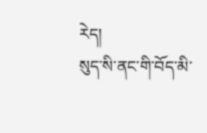རེད།
སུད་སི་ནང་གི་བོད་མི་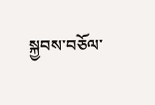སྐྱབས་བཅོལ་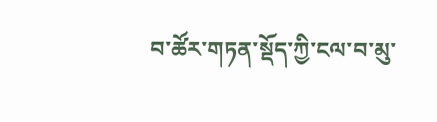བ་ཚོར་གཏན་སྡོད་ཀྱི་ངལ་བ་མུ་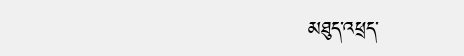མཐུད་འཕྲད་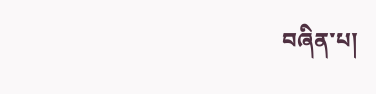བཞིན་པ།